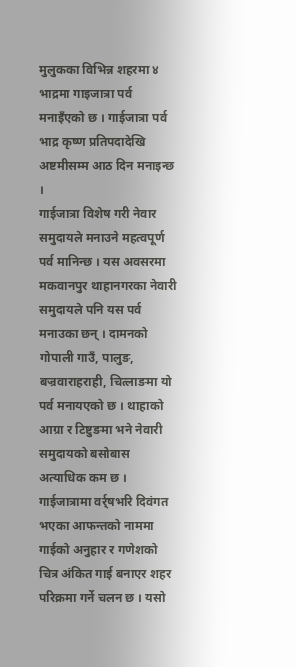मुलुकका विभिन्न शहरमा ४ भाद्रमा गाइजात्रा पर्व मनाइँएको छ । गाईजात्रा पर्व भाद्र कृष्ण प्रतिपदादेखि अष्टमीसम्म आठ दिन मनाइन्छ ।
गाईजात्रा विशेष गरी नेवार समुदायले मनाउने महत्वपूर्ण पर्व मानिन्छ । यस अवसरमा मकवानपुर थाहानगरका नेवारी समुदायले पनि यस पर्व मनाउका छन् । दामनको गोपाली गाउँ, पालुङ, बज्रवाराहराही, चित्लाङमा यो पर्व मनायएको छ । थाहाको आग्रा र टिष्टुङमा भने नेवारी समुदायको बसोबास अत्याधिक कम छ । गाईजात्रामा वर्र्षभरि दिवंगत भएका आफन्तको नाममा गाईको अनुहार र गणेशको चित्र अंकित गाई बनाएर शहर परिक्रमा गर्ने चलन छ । यसो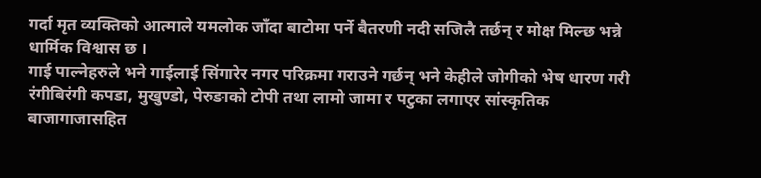गर्दा मृत व्यक्तिको आत्माले यमलोक जाँदा बाटोमा पर्ने बैतरणी नदी सजिलै तर्छन् र मोक्ष मिल्छ भन्ने धार्मिक विश्वास छ ।
गाई पाल्नेहरुले भने गाईलाई सिंगारेर नगर परिक्रमा गराउने गर्छन् भने केहीले जोगीको भेष धारण गरी रंगीबिरंगी कपडा, मुखुण्डो, पेरुङाको टोपी तथा लामो जामा र पटुका लगाएर सांस्कृतिक बाजागाजासहित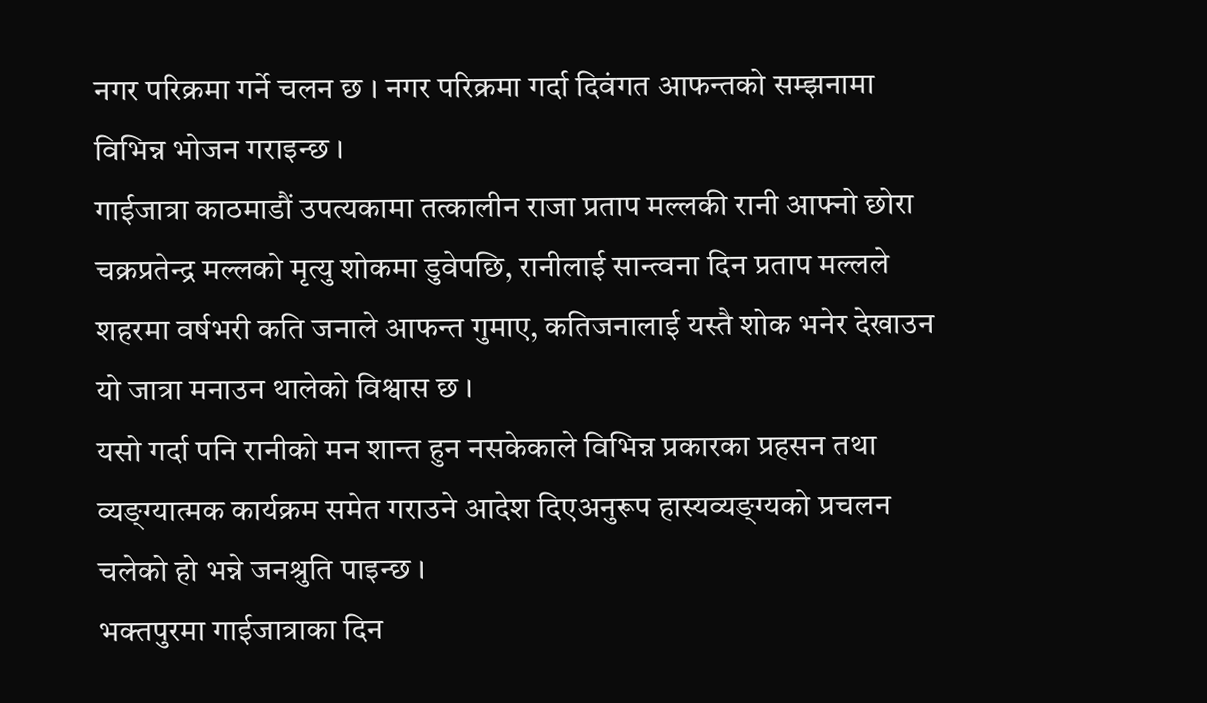नगर परिक्रमा गर्ने चलन छ । नगर परिक्रमा गर्दा दिवंगत आफन्तको सम्झनामा विभिन्न भोजन गराइन्छ ।
गाईजात्रा काठमाडौं उपत्यकामा तत्कालीन राजा प्रताप मल्लकी रानी आफ्नो छोरा चक्रप्रतेन्द्र मल्लको मृत्यु शोकमा डुवेपछि, रानीलाई सान्त्वना दिन प्रताप मल्लले शहरमा वर्षभरी कति जनाले आफन्त गुमाए, कतिजनालाई यस्तै शोक भनेर देखाउन यो जात्रा मनाउन थालेको विश्वास छ ।
यसो गर्दा पनि रानीको मन शान्त हुन नसकेकाले विभिन्न प्रकारका प्रहसन तथा व्यङ्ग्यात्मक कार्यक्रम समेत गराउने आदेश दिएअनुरूप हास्यव्यङ्ग्यको प्रचलन चलेको हो भन्ने जनश्रुति पाइन्छ ।
भक्तपुरमा गाईजात्राका दिन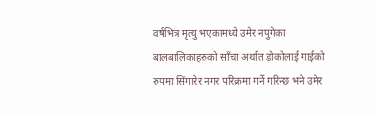वर्षभित्र मृत्यु भएकामध्ये उमेर नपुगेका बालबालिकाहरुको साँचा अर्थात डोकोलाई गाईको रुपमा सिंगारेर नगर परिक्रमा गर्ने गरिन्छ भने उमेर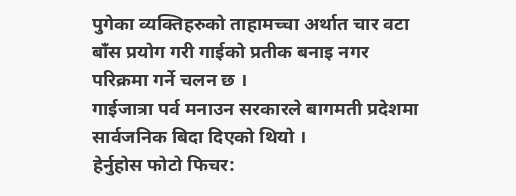पुगेका व्यक्तिहरुको ताहामच्चा अर्थात चार वटा बाँस प्रयोग गरी गाईको प्रतीक बनाइ नगर परिक्रमा गर्ने चलन छ ।
गाईजात्रा पर्व मनाउन सरकारले बागमती प्रदेशमा सार्वजनिक बिदा दिएको थियो ।
हेर्नुहोस फोटो फिचर: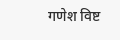गणेश विष्ट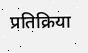प्रतिक्रिया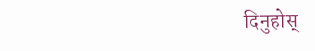दिनुहोस्